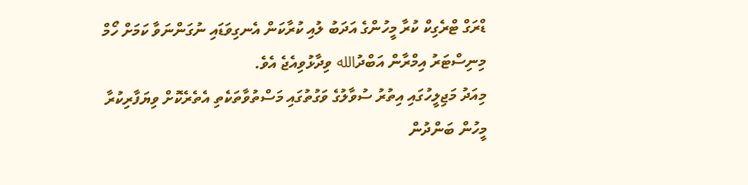ޑްރަގް ޓްރެގިކް ކުރާ މީހުންގެ އަދަބު ލުއި ކުރާކަން އެނގިވަޑައި ނުގަންނަވާ ކަމަށް ހޯމް މިނިސްޓަރު އިމްރާން އަބްދުالله ވިދާޅުވިއެޖެ އެވެ.
މިއަދު މަޖިލީހުގައި އިތުރު ސުވާލުގެ ވަގުތުގައި މަސްތުވާތަކެތި އެތެރެކޮށް ވިޔަފާރިކުރާ މީހުން ބަންދުން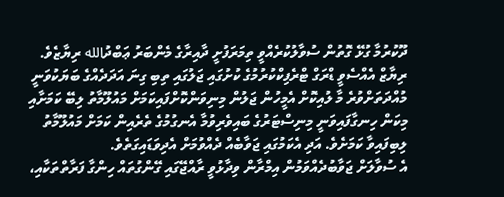ދޫކުރުމާ ގުޅޭ ގޮތުން ސުވާލުކުރެއްވީ ތިމަރަފުށީ ދާއިރާގެ މެންބަރު ޢަބްދުالله ރިޔާޒެވެ.
ރިޔާޒް އެއްސެވީ ޑްރަގް ޓްރެފިކްކުރުމުގެ ކުށުގައި ޖަލުގައި ތިބި ގިނަ އަދަދެއްގެ ބަޔަކުވަނީ މުއްދަތަށްވުރެ މާ ލުއިކޮށް އެމީހުން ޖަލުން މިނިވަންކޮށްފައިކަމަށް މައުލޫމާތު ލިބޭ ކަމަށާއި މިކަން ހިނގާފައިވަނީ މިނިސްޓަރުގެ ބައިވެރިވުމާ އެނގުމުގެ ތެރެއިން ކަމަށް މައުލޫމާތު ލިބިފައިވާ ކަމަށެވެ. އަދި އެކަމުގައި ޖަވާބެއް ދެއްވުމަށް އެދިވަޑައިގަތެވެ.
އެ ސުވާލަށް ޖަވާބުދެއްވަމުން އިމްރާން ވިދާޅުވީ ރާއްޖޭގައި ގޭންގުތައް ހިންގާ ފަރާތްތަކާއި،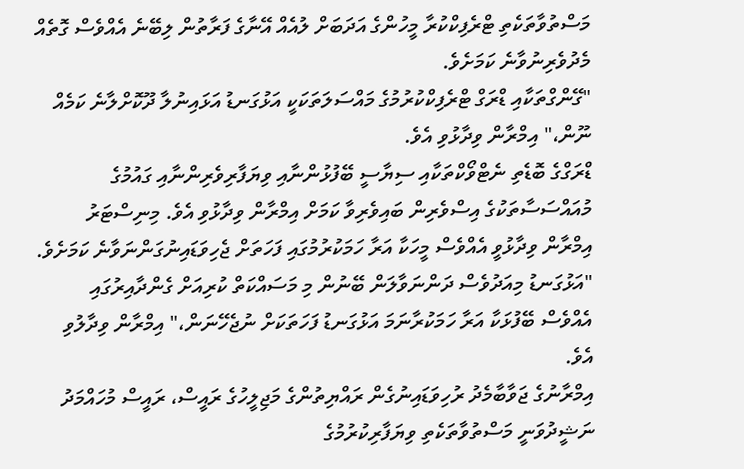މަސްތުވާތަކެތި ޓްރެފިކްކުރާ މީހުންގެ އަދަބަށް ލުއެއް އޭނާގެ ފަރާތުން ލިބޭނެ އެއްވެސް ގޮތެއް މެދުވެރިނުވާނެ ކަމަށެވެ.
"ގޭންގްތަކާއި ޑްރަގް ޓްރެފިކްކުރުމުގެ މައްސަލަތަކަކީ އަޅުގަނޑު އަޅައިނުލާ ދޫކޮށްލާނެ ކަމެއް ނޫން،" އިމްރާން ވިދާޅުވި އެވެ.
ޑްރަގްގެ ބޮޑެތި ނެޓްވޯކްތަކާއި ސިޔާސީ ބޭފުޅުންނާއި ވިޔަފާރިވެރިންނާއި ގައުމުގެ މުއައްސަސާތަކުގެ އިސްވެރިން ބައިވެރިވާ ކަމަށް އިމްރާން ވިދާޅުވި އެވެ. މިނިސްޓަރު އިމްރާން ވިދާޅުވީ އެއްވެސް މީހަކާ އަރާ ހަމަކުރުމުގައި ފަހަތަށް ޖެހިވަޑައިނުގަންނަވާނެ ކަމަށެވެ.
"އަޅުގަނޑު މިއަދުވެސް ދަންނަވާލަން ބޭނުން މި މަސައްކަތް ކުރިއަށް ގެންދާއިރުގައި އެއްވެސް ބޭފުޅަކާ އަރާ ހަމަކުރާނަމަ އަޅުގަނޑު ފަހަތަކަށް ނުޖެހޭނަން،" އިމްރާން ވިދާލުވި އެވެ.
އިމްރާނުގެ ޖަވާބާމެދު ރުހިވަޑައިނުގެން ރައްޔިތުންގެ މަޖިލީހުގެ ރައީސް، ރައީސް މުހައްމަދު ނަޝީދުވަނީ މަސްތުވާތަކެތި ވިޔަފާރިކުރުމުގެ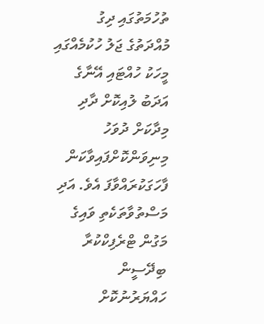ތުހުމަތުގައި ދިގު މުއްދަތުގެ ޖަލު ހުކުމެއްގައި މީހަކު ހުއްޓައި އޭނާގެ އަދަބު ލުއިކޮށް ދާދި މިދާކަށް ދުވަހު މިނިވަންކޮށްފައިވާކަން ފާހަގަކުރައްވާފަ އެވެ. އަދި މަސްތުވާތަކެތި ވައިގެ މަގުން ޓްރެފިކްކުރާ ބިދޭސީން ހައްޔަރުނުކޮށް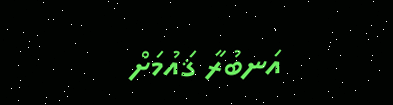އަނބުރާ ޤައުމަށް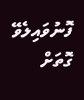ފޮނުވައިލެވޭ ގޮތަށް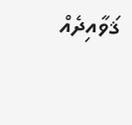ޤަވާއިދެއް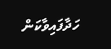ހަދާފައިވާކަން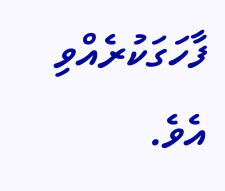ފާހަގަކުރެއްވި އެވެ.